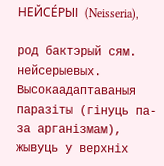НЕЙСЕ́РЫІ (Neisseria),

род бактэрый сям. нейсерыевых. Высокаадаптаваныя паразіты (гінуць па-за арганізмам), жывуць у верхніх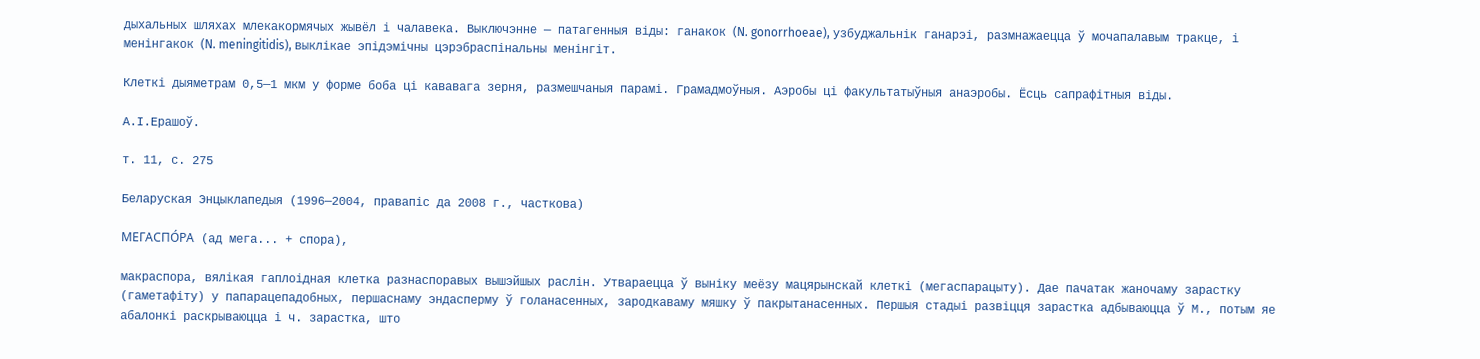дыхальных шляхах млекакормячых жывёл і чалавека. Выключэнне — патагенныя віды: ганакок (N. gonorrhoeae), узбуджальнік ганарэі, размнажаецца ў мочапалавым тракце, і менінгакок (N. meningitidis), выклікае эпідэмічны цэрэбраспінальны менінгіт.

Клеткі дыяметрам 0,5—1 мкм у форме боба ці кававага зерня, размешчаныя парамі. Грамадмоўныя. Аэробы ці факультатыўныя анаэробы. Ёсць сапрафітныя віды.

А.І.Ерашоў.

т. 11, с. 275

Беларуская Энцыклапедыя (1996—2004, правапіс да 2008 г., часткова)

МЕГАСПО́РА (ад мега... + спора),

макраспора, вялікая гаплоідная клетка разнаспоравых вышэйшых раслін. Утвараецца ў выніку меёзу мацярынскай клеткі (мегаспарацыту). Дае пачатак жаночаму зарастку (гаметафіту) у папарацепадобных, першаснаму эндасперму ў голанасенных, зародкаваму мяшку ў пакрытанасенных. Першыя стадыі развіцця зарастка адбываюцца ў М., потым яе абалонкі раскрываюцца і ч. зарастка, што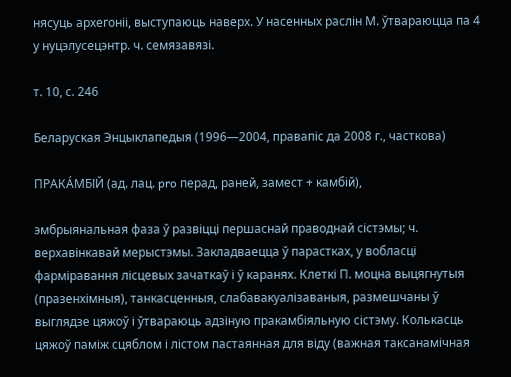нясуць архегоніі, выступаюць наверх. У насенных раслін М. ўтвараюцца па 4 у нуцэлусецэнтр. ч. семязавязі.

т. 10, с. 246

Беларуская Энцыклапедыя (1996—2004, правапіс да 2008 г., часткова)

ПРАКА́МБІЙ (ад. лац. pro перад, раней, замест + камбій),

эмбрыянальная фаза ў развіцці першаснай праводнай сістэмы; ч. верхавінкавай мерыстэмы. Закладваецца ў парастках, у вобласці фарміравання лісцевых зачаткаў і ў каранях. Клеткі П. моцна выцягнутыя (празенхімныя), танкасценныя, слабавакуалізаваныя, размешчаны ў выглядзе цяжоў і ўтвараюць адзіную пракамбіяльную сістэму. Колькасць цяжоў паміж сцяблом і лістом пастаянная для віду (важная таксанамічная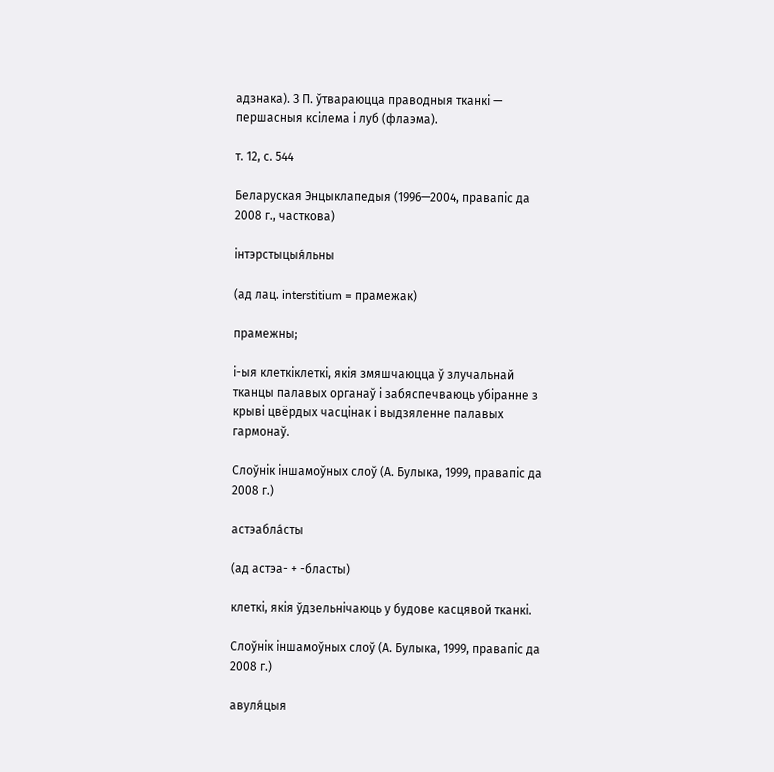адзнака). З П. ўтвараюцца праводныя тканкі — першасныя ксілема і луб (флаэма).

т. 12, с. 544

Беларуская Энцыклапедыя (1996—2004, правапіс да 2008 г., часткова)

інтэрстыцыя́льны

(ад лац. interstitium = прамежак)

прамежны;

і-ыя клеткіклеткі, якія змяшчаюцца ў злучальнай тканцы палавых органаў і забяспечваюць убіранне з крыві цвёрдых часцінак і выдзяленне палавых гармонаў.

Слоўнік іншамоўных слоў (А. Булыка, 1999, правапіс да 2008 г.)

астэабла́сты

(ад астэа- + -бласты)

клеткі, якія ўдзельнічаюць у будове касцявой тканкі.

Слоўнік іншамоўных слоў (А. Булыка, 1999, правапіс да 2008 г.)

авуля́цыя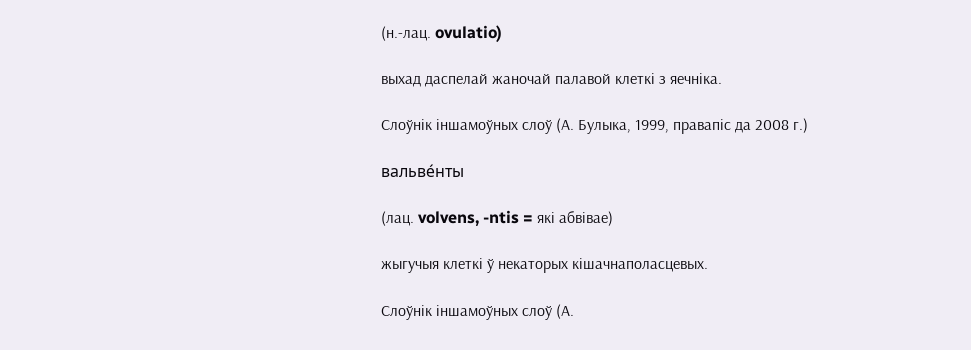(н.-лац. ovulatio)

выхад даспелай жаночай палавой клеткі з яечніка.

Слоўнік іншамоўных слоў (А. Булыка, 1999, правапіс да 2008 г.)

вальве́нты

(лац. volvens, -ntis = які абвівае)

жыгучыя клеткі ў некаторых кішачнаполасцевых.

Слоўнік іншамоўных слоў (А.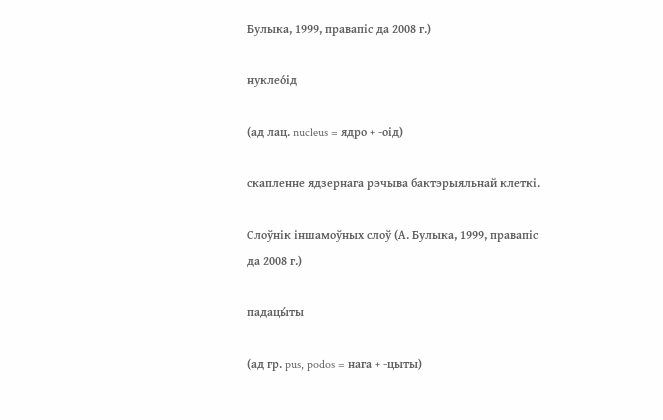Булыка, 1999, правапіс да 2008 г.)

нуклео́ід

(ад лац. nucleus = ядро + -оід)

скапленне ядзернага рэчыва бактэрыяльнай клеткі.

Слоўнік іншамоўных слоў (А. Булыка, 1999, правапіс да 2008 г.)

падацы́ты

(ад гр. pus, podos = нага + -цыты)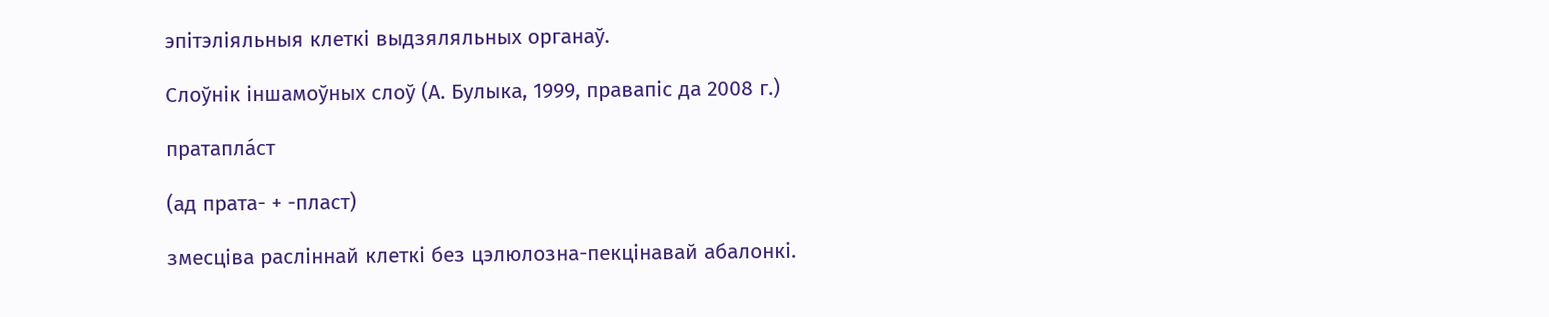эпітэліяльныя клеткі выдзяляльных органаў.

Слоўнік іншамоўных слоў (А. Булыка, 1999, правапіс да 2008 г.)

пратапла́ст

(ад прата- + -пласт)

змесціва расліннай клеткі без цэлюлозна-пекцінавай абалонкі.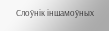Слоўнік іншамоўных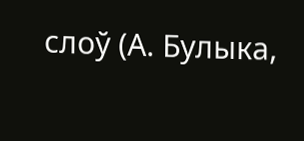слоў (А. Булыка,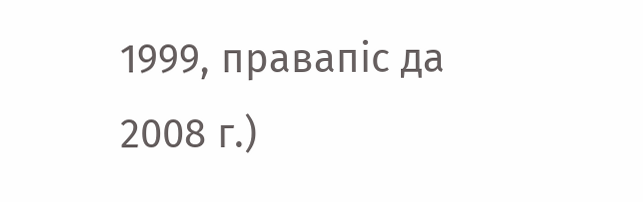1999, правапіс да 2008 г.)